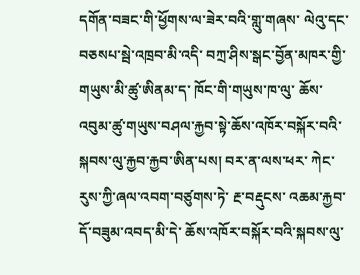དགོན་བཟང་གི་ཕྱོགས་ལ་ཟེར་བའི་གླུ་གཞས་ ལེའུ་དང་བཅསཔ་སྦེ་འཁྲབ་མི་འདི་ བཀྲ་ཤིས་སྒང་བྱོན་མཁར་གྱི་གཡུས་མི་ཚུ་ཨིནམ་ད་ ཁོང་གི་གཡུས་ཁ་ལུ་ ཆོས་འབུམ་ཚུ་གཡུས་བཤལ་རྐྱབ་སྟེ་ཆོས་འཁོར་བསྐོར་བའི་སྐབས་ལུ་རྐྱབ་རྐྱབ་ཨིན་པས། བར་ན་ལས་ཕར་ ཀེང་རུས་ཀྱི་ཞལ་འབག་བཙུགས་ཏེ་ རྔ་བརྡུངས་ འཆམ་རྐྱབ་དོ་བཟུམ་འབད་མི་དེ་ ཆོས་འཁོར་བསྐོར་བའི་སྐབས་ལུ་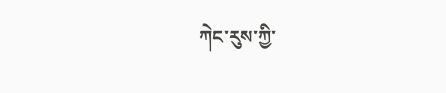ཀེང་རུས་ཀྱི་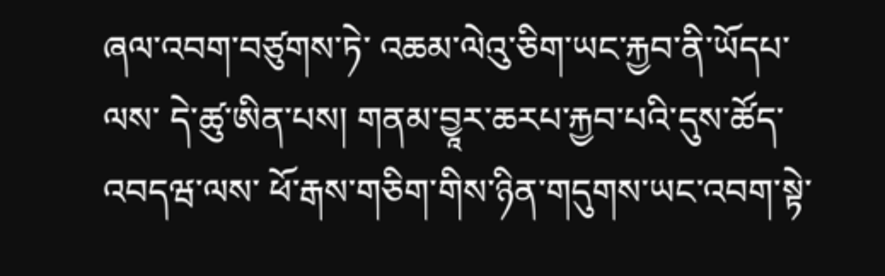ཞལ་འབག་བཙུགས་ཏེ་ འཆམ་ལེའུ་ཅིག་ཡང་རྐྱབ་ནི་ཡོདཔ་ལས་ དེ་ཚུ་ཨིན་པས། གནམ་བྱཱར་ཆརཔ་རྐྱབ་པའི་དུས་ཚོད་འབདཝ་ལས་ ཕོ་རྒས་གཅིག་གིས་ཉིན་གདུགས་ཡང་འབག་སྟེ་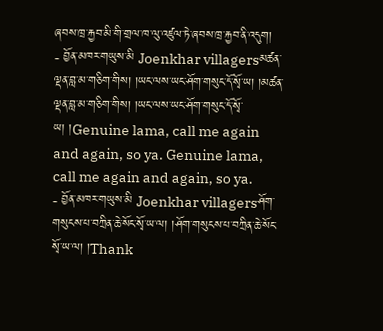ཞབས་ཁྲ་རྐྱབ་མི་གི་གྲལ་ཁ་ལུ་འཛུལ་ཏེ་ཞབས་ཁྲ་རྐྱབ་ནི་འདུག།
- བྱོན་མཁར་གཡུས་མི Joenkhar villagersམཚན་ལྡན་བླ་མ་གཅིག་གིས། །ཡང་ལས་ཡང་ཤོག་གསུང་དོ་སྭོ་ཡ། །མཚན་ལྡན་བླ་མ་གཅིག་གིས། །ཡང་ལས་ཡང་ཤོག་གསུང་དོ་སྭོ་ཡ། །Genuine lama, call me again and again, so ya. Genuine lama, call me again and again, so ya.
- བྱོན་མཁར་གཡུས་མི Joenkhar villagersཤོག་གསུངས་པ་བཀྲིན་ཆེ་སོང་སྭོ་ཡ་ལ། །ཤོག་གསུངས་པ་བཀྲིན་ཆེ་སོང་སྭོ་ཡ་ལ། །Thank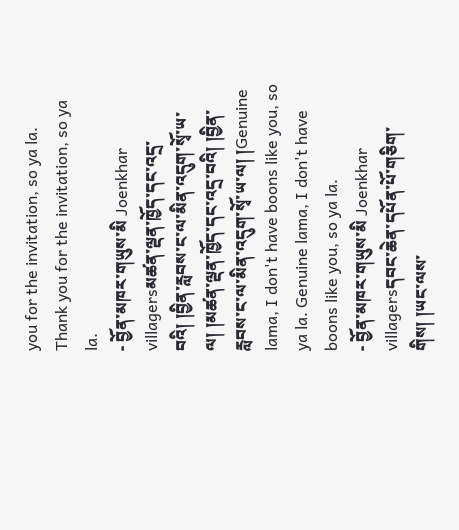you for the invitation, so ya la. Thank you for the invitation, so ya la.
- བྱོན་མཁར་གཡུས་མི Joenkhar villagersམཚན་ལྡན་ཁྱོད་དང་འདྲ་བའི། །བྱིན་རླབས་ང་ལ་མིན་འདུག་སྭོ་ཡ་ལ། །མཚན་ལྡན་ཁྱོད་དང་འདྲ་བའི། །བྱིན་རླབས་ང་ལ་མིན་འདུག་སྭོ་ཡ་ལ། །Genuine lama, I don't have boons like you, so ya la. Genuine lama, I don't have boons like you, so ya la.
- བྱོན་མཁར་གཡུས་མི Joenkhar villagersདབང་ཆེན་དཔོན་པོ་གཅིག་གིས། །ཡང་ལས་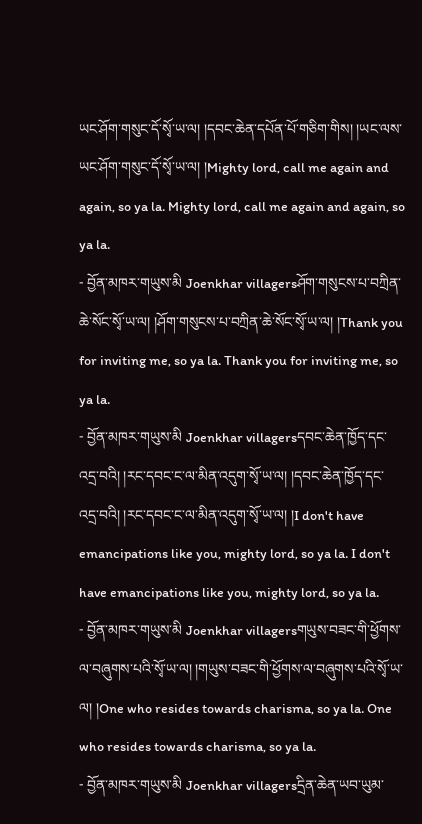ཡང་ཤོག་གསུང་དོ་སྭོ་ཡ་ལ། །དབང་ཆེན་དཔོན་པོ་གཅིག་གིས། །ཡང་ལས་ཡང་ཤོག་གསུང་དོ་སྭོ་ཡ་ལ། །Mighty lord, call me again and again, so ya la. Mighty lord, call me again and again, so ya la.
- བྱོན་མཁར་གཡུས་མི Joenkhar villagersཤོག་གསུངས་པ་བཀྲིན་ཆེ་སོང་སྭོ་ཡ་ལ། །ཤོག་གསུངས་པ་བཀྲིན་ཆེ་སོང་སྭོ་ཡ་ལ། །Thank you for inviting me, so ya la. Thank you for inviting me, so ya la.
- བྱོན་མཁར་གཡུས་མི Joenkhar villagersདབང་ཆེན་ཁྱོད་དང་འདྲ་བའི། །རང་དབང་ང་ལ་མིན་འདུག་སྭོ་ཡ་ལ། །དབང་ཆེན་ཁྱོད་དང་འདྲ་བའི། །རང་དབང་ང་ལ་མིན་འདུག་སྭོ་ཡ་ལ། །I don't have emancipations like you, mighty lord, so ya la. I don't have emancipations like you, mighty lord, so ya la.
- བྱོན་མཁར་གཡུས་མི Joenkhar villagersགཡུས་བཟང་གི་ཕྱོགས་ལ་བཞུགས་པའི་སྭོ་ཡ་ལ། །གཡུས་བཟང་གི་ཕྱོགས་ལ་བཞུགས་པའི་སྭོ་ཡ་ལ། །One who resides towards charisma, so ya la. One who resides towards charisma, so ya la.
- བྱོན་མཁར་གཡུས་མི Joenkhar villagersདྲིན་ཆེན་ཡབ་ཡུམ་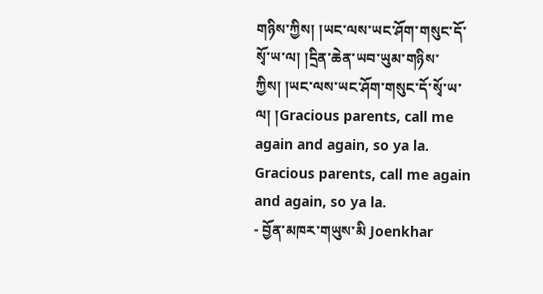གཉིས་ཀྱིས། །ཡང་ལས་ཡང་ཤོག་གསུང་དོ་སྭོ་ཡ་ལ། །དྲིན་ཆེན་ཡབ་ཡུམ་གཉིས་ཀྱིས། །ཡང་ལས་ཡང་ཤོག་གསུང་དོ་སྭོ་ཡ་ལ། །Gracious parents, call me again and again, so ya la. Gracious parents, call me again and again, so ya la.
- བྱོན་མཁར་གཡུས་མི Joenkhar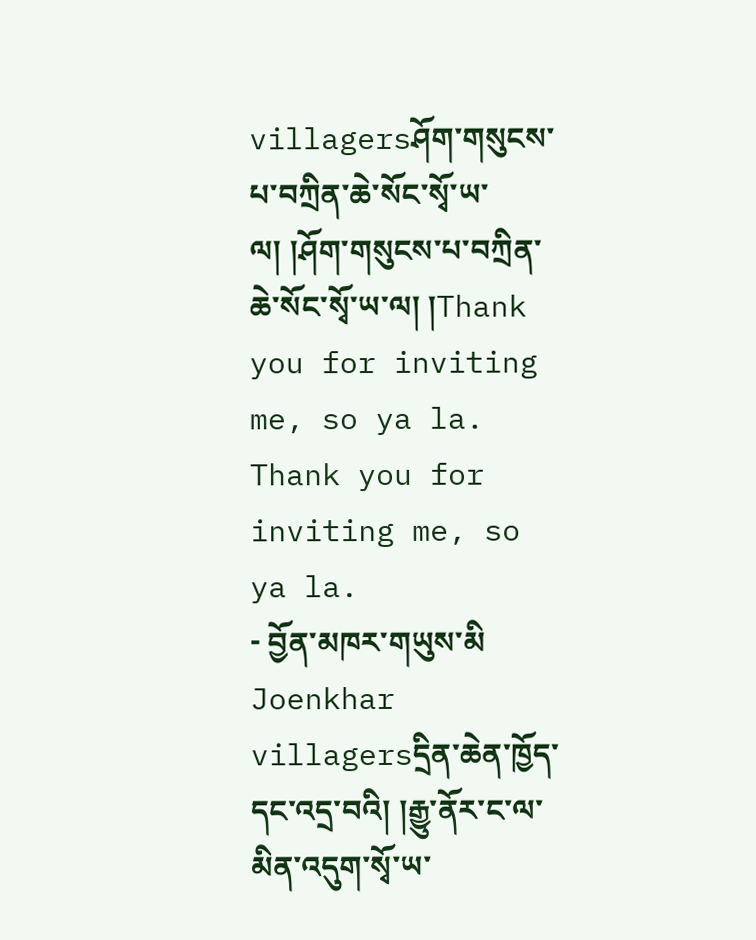villagersཤོག་གསུངས་པ་བཀྲིན་ཆེ་སོང་སྭོ་ཡ་ལ། །ཤོག་གསུངས་པ་བཀྲིན་ཆེ་སོང་སྭོ་ཡ་ལ། །Thank you for inviting me, so ya la. Thank you for inviting me, so ya la.
- བྱོན་མཁར་གཡུས་མི Joenkhar villagersདྲིན་ཆེན་ཁྱོད་དང་འདྲ་བའི། །རྒྱུ་ནོར་ང་ལ་མིན་འདུག་སྭོ་ཡ་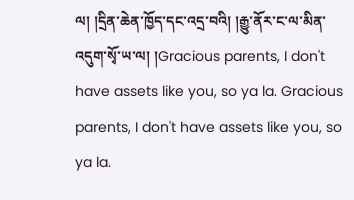ལ། །དྲིན་ཆེན་ཁྱོད་དང་འདྲ་བའི། །རྒྱུ་ནོར་ང་ལ་མིན་འདུག་སྭོ་ཡ་ལ། །Gracious parents, I don't have assets like you, so ya la. Gracious parents, I don't have assets like you, so ya la.